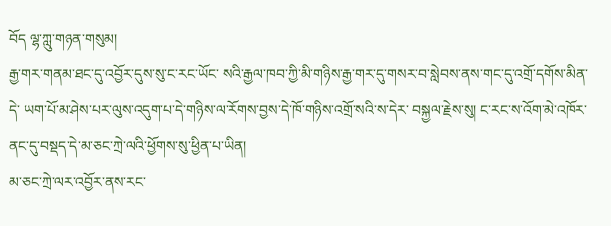བོད ལྷ་ཀླུ་གཉན་གསུམ།
རྒྱ་གར་གནམ་ཐང་དུ་འབྱོར་དུས་སུ་ང་རང་ཡོང་ སའི་རྒྱལ་ཁབ་ཀྱི་མི་གཉིས་རྒྱ་གར་དུ་གསར་བ་སླེབས་ནས་གང་དུ་འགྲོ་དགོས་མིན་དེ་ ཡག་པོ་མ་ཤེས་པར་ལུས་འདུག་པ་དེ་གཉིས་ལ་རོགས་བྱས་དེ་ཁོ་གཉིས་འགྲོ་སའི་ས་དེར་ བསྐྱལ་རྗེས་སུ། ང་རང་ས་འོག་མེ་འཁོར་ནང་དུ་བསྡད་དེ་མ་ཅང་ཀྲེ་ལའི་ཕྱོགས་སུ་ཕྱིན་པ་ཡིན།
མ་ཅང་ཀྲེ་ལར་འབྱོར་ནས་རང་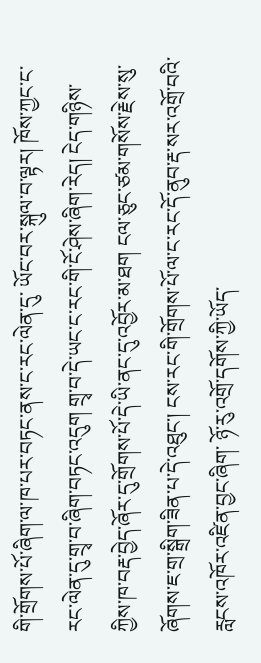གི་གྲོགས་པོ་ཞིག་ལ་ཁ་པར་བཏང་ནས་ང་རང་ལེན་དུ་ ཡོང་བར་སྐུལ་བ་ལྟར། ཁོས་ཀྱང་ང་རང་ལེན་དུ་གྲྭ་བ་ཞིག་བཏང་འདུག གྲྭ་བ་དེ་ཡང་ང་རང་གི་ངོ་ཤེས་ཞིག་རེད། ངེད་གཉིས་ཀྱིས་ཁ་བརྡ་བྱེད་ཞོར་དུ་གྲོགས་པོ་དེ་ཡི་ནང་དུ་འབྱོར་མ་ཐག ངལ་ཅུང་ཙམ་གསོས་རྗེས་སུ་ཞོགས་ཇ་གྲ་སྒྲིག་ཟིན་པ་དེ་འཐུང་། ངས་རང་གི་གྲོགས་པོ་ལ་ང་རང་དོ་ནུབ་རྡ་སར་འགྲོ་བའི་རླངས་འཁོར་འཛིན་བྱང་ཞིག་ ཉོ་རུ་འགྲོ་དགོས་ཀྱི་ཡོད་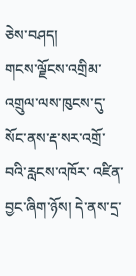ཅེས་བཤད།
གངས་ལྗོངས་འགྲིམ་འགྲུལ་ལས་ཁུངས་དུ་སོང་ནས་རྡ་སར་འགྲོ་བའི་རླངས་འཁོར་ འཛིན་བྱང་ཞིག་ཉོས། དེ་ནས་དྲ་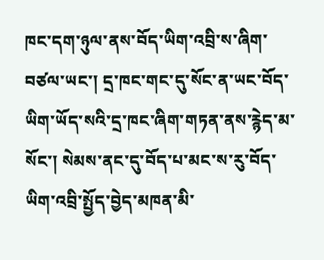ཁང་དག་ཉུལ་ནས་བོད་ཡིག་འབྲི་ས་ཞིག་བཙལ་ཡང་། དྲ་ཁང་གང་དུ་སོང་ན་ཡང་བོད་ཡིག་ཡོད་སའི་དྲ་ཁང་ཞིག་གཏན་ནས་རྙེད་མ་སོང་། སེམས་ནང་དུ་བོད་པ་མང་ས་རུ་བོད་ཡིག་འབྲི་སྤྱོད་བྱེད་མཁན་མི་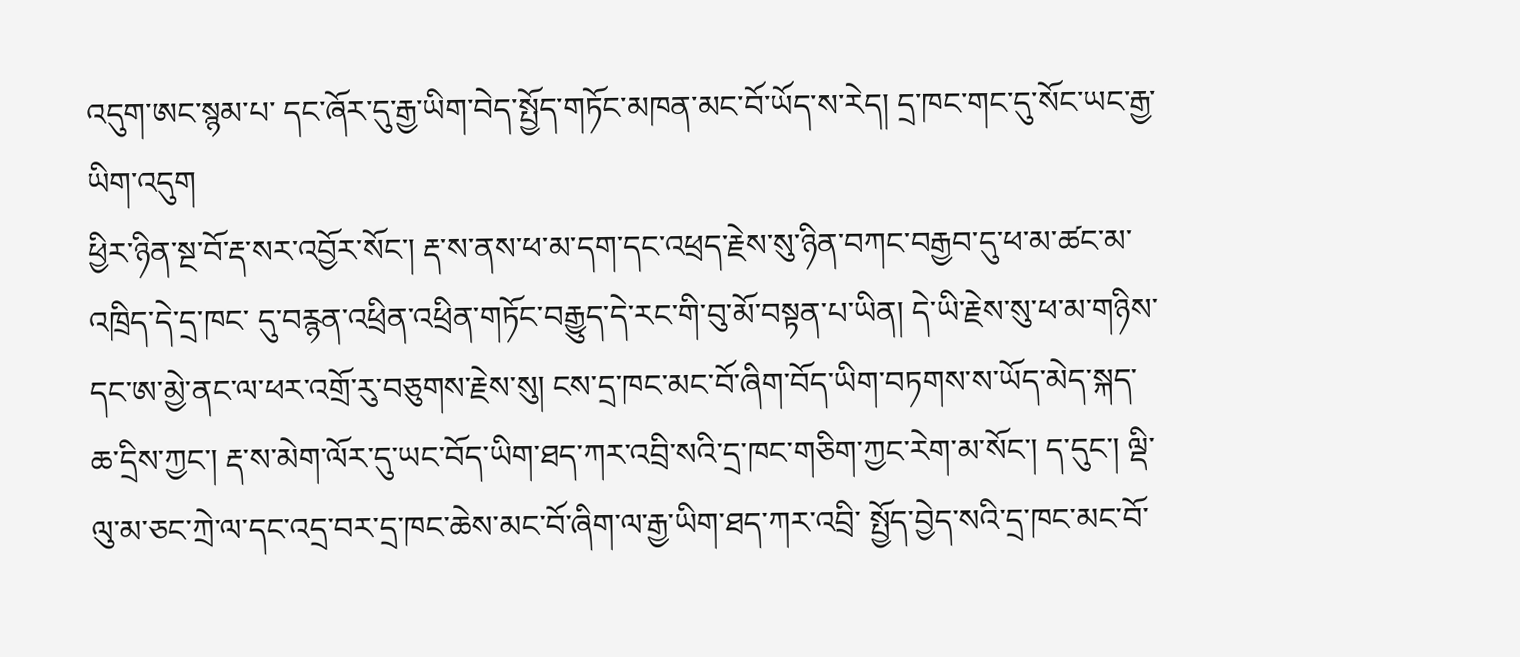འདུག་ཨང་སྙམ་པ་ དང་ཞོར་དུ་རྒྱ་ཡིག་བེད་སྤྱོད་གཏོང་མཁན་མང་བོ་ཡོད་ས་རེད། དྲ་ཁང་གང་དུ་སོང་ཡང་རྒྱ་ཡིག་འདུག
ཕྱིར་ཉིན་སྔ་བོ་རྡ་སར་འབྱོར་སོང་། རྡ་ས་ནས་ཕ་མ་དག་དང་འཕྲད་རྗེས་སུ་ཉིན་བཀང་བརྒྱབ་དུ་ཕ་མ་ཚང་མ་འཁྲིད་དེ་དྲ་ཁང་ དུ་བརྙན་འཕྲིན་འཕྲིན་གཏོང་བརྒྱུད་དེ་རང་གི་བུ་མོ་བསྟན་པ་ཡིན། དེ་ཡི་རྗེས་སུ་ཕ་མ་གཉིས་དང་ཨ་མྱེ་ནང་ལ་ཕར་འགྲོ་རུ་བཅུགས་རྗེས་སུ། ངས་དྲ་ཁང་མང་བོ་ཞིག་བོད་ཡིག་བཏགས་ས་ཡོད་མེད་སྐད་ཆ་དྲིས་ཀྱང་། རྡ་ས་མེག་ལོར་དུ་ཡང་བོད་ཡིག་ཐད་ཀར་འབྲི་སའི་དྲ་ཁང་གཅིག་ཀྱང་རེག་མ་སོང་། ད་དུང་། ལྡི་ལུ་མ་ཅང་ཀྲེ་ལ་དང་འདྲ་བར་དྲ་ཁང་ཆེས་མང་བོ་ཞིག་ལ་རྒྱ་ཡིག་ཐད་ཀར་འབྲི་ སྤྱོད་བྱེད་སའི་དྲ་ཁང་མང་བོ་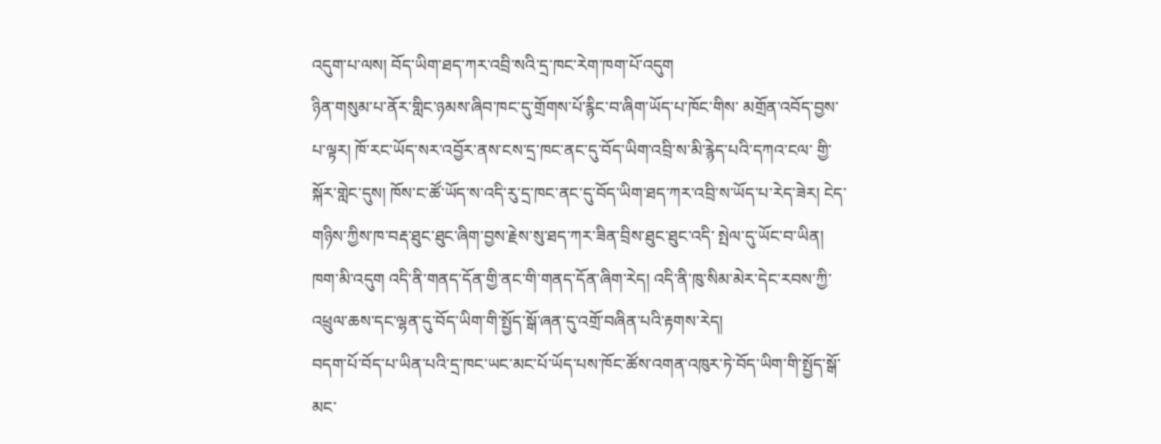འདུག་པ་ལས། བོད་ཡིག་ཐད་ཀར་འབྲི་སའི་དྲ་ཁང་རེག་ཁག་པོ་འདུག
ཉིན་གསུམ་པ་ནོར་གླིང་ཉམས་ཞིབ་ཁང་དུ་གྲོགས་པོ་རྙིང་བ་ཞིག་ཡོད་པ་ཁོང་གིས་ མགྲོན་འབོད་བྱས་པ་ལྟར། ཁོ་རང་ཡོད་སར་འབྱོར་ནས་ངས་དྲ་ཁང་ནང་དུ་བོད་ཡིག་འབྲི་ས་མི་རྙེད་པའི་དཀའ་ངལ་ གྱི་སྐོར་གླེང་དུས། ཁོས་ང་ཚོ་ཡོད་ས་འདི་རུ་དྲ་ཁང་ནང་དུ་བོད་ཡིག་ཐད་ཀར་འབྲི་ས་ཡོད་པ་རེད་ཟེར། ངེད་གཉིས་ཀྱིས་ཁ་བརྡ་ཐུང་ཐུང་ཞིག་བྱས་རྗེས་སུ་ཐད་ཀར་ཟིན་བྲིས་ཐུང་ཐུང་འདི་ སྤེལ་དུ་ཡོང་བ་ཡིན།
ཁག་མི་འདུག འདི་ནི་གནད་དོན་གྱི་ནང་གི་གནད་དོན་ཞིག་རེད། འདི་ནི་ཁུ་སིམ་མེར་དེང་རབས་ཀྱི་འཕྲུལ་ཆས་དང་ལྷན་དུ་བོད་ཡིག་གི་སྤྱོད་སྒོ་ཞན་དུ་འགྲོ་བཞིན་པའི་རྟགས་རེད།
བདག་པོ་བོད་པ་ཡིན་པའི་དྲ་ཁང་ཡང་མང་པོ་ཡོད་པས་ཁོང་ཚོས་འགན་འཁུར་ཏེ་བོད་ཡིག་གི་སྤྱོད་སྒོ་མང་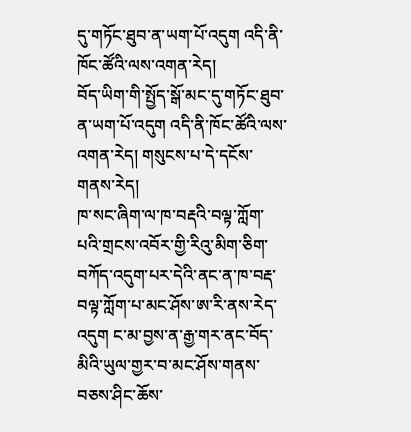དུ་གཏོང་ཐུབ་ན་ཡག་པོ་འདུག འདི་ནི་ཁོང་ཚོའི་ལས་འགན་རེད།
བོད་ཡིག་གི་སྤྱོད་སྒོ་མང་དུ་གཏོང་ཐུབ་ན་ཡག་པོ་འདུག འདི་ནི་ཁོང་ཚོའི་ལས་འགན་རེད། གསུངས་པ་དེ་དངོས་གནས་རེད།
ཁ་སང་ཞིག་ལ་ཁ་བརྡའི་བལྟ་ཀློག་པའི་གྲངས་འབོར་གྱི་རིའུ་མིག་ཅིག་བཀོད་འདུག་པར་དེའི་ནང་ན་ཁ་བརྡ་བལྟ་ཀློག་པ་མང་ཤོས་ཨ་རི་ནས་རེད་འདུག ང་མ་བྱས་ན་རྒྱ་གར་ནང་བོད་མིའི་ཡུལ་གྱར་བ་མང་ཤོས་གནས་བཅས་ཤིང་ཆོས་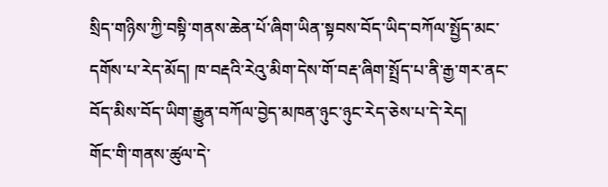སྲིད་གཉིས་ཀྱི་བསྟི་གནས་ཆེན་པོ་ཞིག་ཡིན་སྟབས་བོད་ཡིད་བཀོལ་སྤྱོད་མང་དགོས་པ་རེད་མོད། ཁ་བརྡའི་རེའུ་མིག་དེས་གོ་བརྡ་ཞིག་སྤྲོད་པ་ནི་རྒྱ་གར་ནང་བོད་མིས་བོད་ཡིག་རྒྱུན་བཀོལ་བྱེད་མཁན་ཉུང་ཉུང་རེད་ཅེས་པ་དེ་རེད།
གོང་གི་གནས་ཚུལ་དེ་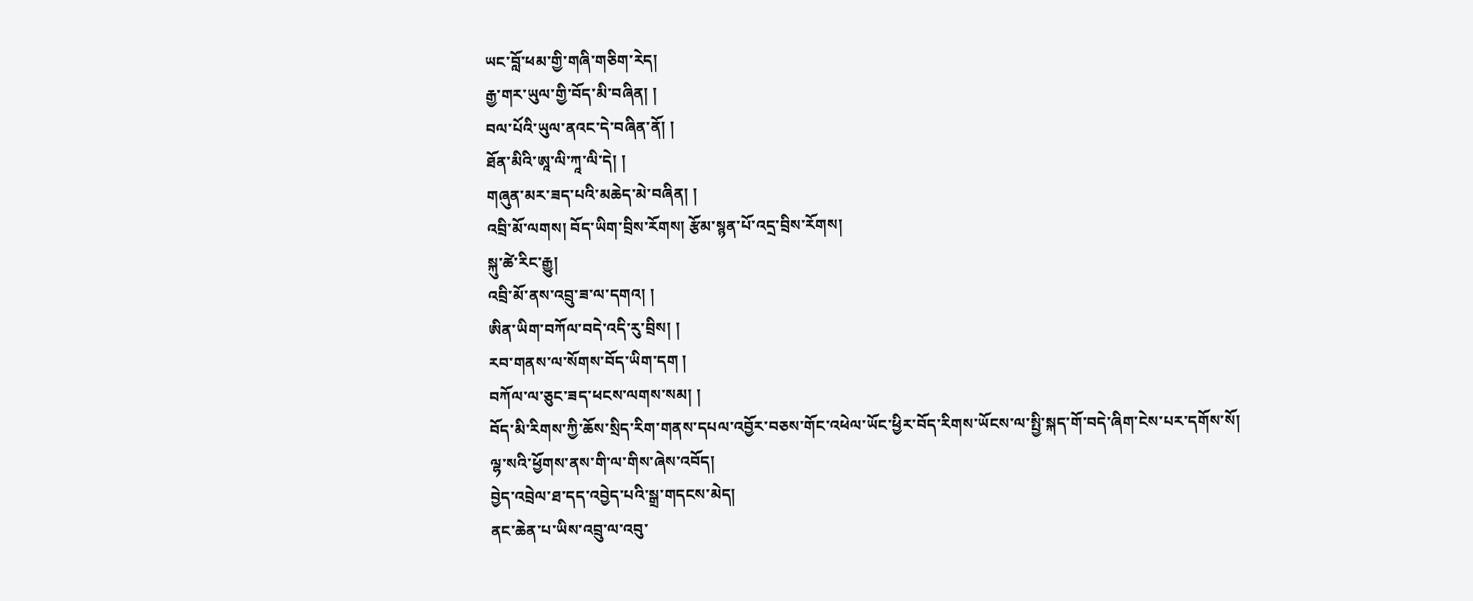ཡང་བློ་ཕམ་གྱི་གཞི་གཅིག་རེད།
རྒྱ་གར་ཡུལ་གྱི་བོད་མི་བཞིན། །
བལ་པོའི་ཡུལ་ནའང་དེ་བཞིན་ནོ། །
ཐོན་མིའི་ཨཱ་ལི་ཀཱ་ལི་དེ། །
གཞུན་མར་ཟད་པའི་མཆེད་མེ་བཞིན། །
འབྲི་མོ་ལགས། བོད་ཡིག་བྲིས་རོགས། རྩོམ་སྙན་པོ་འདྲ་བྲིས་རོགས།
སྐུ་ཚེ་རིང་རྒྱུ།
འབྲི་མོ་ནས་འབྲུ་ཟ་ལ་དགའ། །
ཨིན་ཡིག་བཀོལ་བདེ་འདི་རུ་བྲིས། །
རབ་གནས་ལ་སོགས་བོད་ཡིག་དག །
བཀོལ་ལ་ཅུང་ཟད་ཕངས་ལགས་སམ། །
བོད་མི་རིགས་ཀྱི་ཆོས་སྲིད་རིག་གནས་དཔལ་འབྱོར་བཅས་གོང་འཕེལ་ཡོང་ཕྱིར་བོད་རིགས་ཡོངས་ལ་སྤྱི་སྐད་གོ་བདེ་ཞིག་ངེས་པར་དགོས་སོ།
ལྷ་སའི་ཕྱོགས་ནས་གི་ལ་གིས་ཞེས་འབོད།
བྱེད་འབྲེལ་ཐ་དད་འབྱེད་པའི་སྒྲ་གདངས་མེད།
ནང་ཆེན་པ་ཡིས་འབྲུ་ལ་འབུ་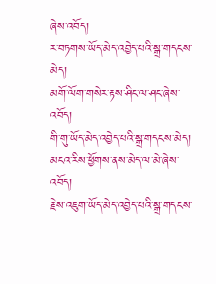ཞེས་འབོད།
ར་བཏགས་ཡོད་མེད་འབྱེད་པའི་སྒྲ་གདངས་མེད།
མགོ་ལོག་གསེར་རྟས་ཤིང་ལ་ཤང་ཞེས་འབོད།
གི་གུ་ཡོད་མེད་འབྱེད་པའི་སྒྲ་གདངས་མེད།
མངའ་རིས་ཕྱོགས་ནས་མེད་ལ་མེ་ཞེས་འབོད།
རྗེས་འཇུག་ཡོད་མེད་འབྱེད་པའི་སྒྲ་གདངས་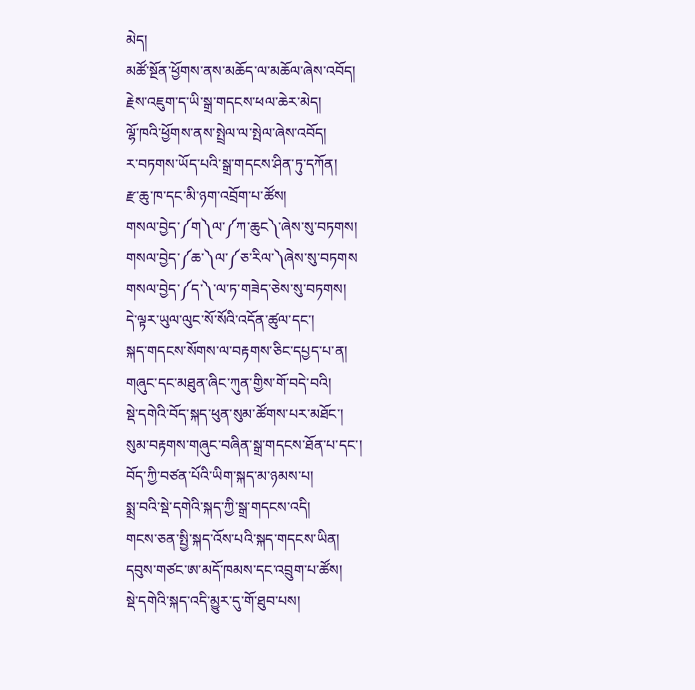མེད།
མཚོ་སྔོན་ཕྱོགས་ནས་མཆོད་ལ་མཆོལ་ཞེས་འབོད།
རྗེས་འཇུག་ད་ཡི་སྒྲ་གདངས་ཕལ་ཆེར་མེད།
ལྷོ་ཁའི་ཕྱོགས་ནས་སྤྲེལ་ལ་སྤེལ་ཞེས་འབོད།
ར་བཏགས་ཡོད་པའི་སྒྲ་གདངས་ཤིན་ཏུ་དཀོན།
རྫ་ཆུ་ཁ་དང་མི་ཉག་འབྲོག་པ་ཚོས།
གསལ་བྱེད་༼ག༽ལ་༼ཀ་ཆུང༽་ཞེས་སུ་བཏགས།
གསལ་བྱེད་༼ཆ་༽ལ་༼ཅ་རིལ་༽ཞེས་སུ་བཏགས
གསལ་བྱེད་༼ད་༽་ལ་ཏ་གཟེད་ཅེས་སུ་བཏགས།
དེ་ལྟར་ཡུལ་ལུང་སོ་སོའི་འདོན་ཚུལ་དང་།
སྐད་གདངས་སོགས་ལ་བརྟགས་ཅིང་དཔྱད་པ་ན།
གཞུང་དང་མཐུན་ཞིང་ཀུན་གྱིས་གོ་བདེ་བའི།
སྡེ་དགེའི་བོད་སྐད་ཕུན་སུམ་ཚོགས་པར་མཐོང་།
སུམ་བརྟགས་གཞུང་བཞིན་སྒྲ་གདངས་ཐོན་པ་དང་།
བོད་ཀྱི་བཙན་པོའི་ཡིག་སྐད་མ་ཉམས་པ།
སྨྲ་བའི་སྡེ་དགེའི་སྐད་ཀྱི་སྒྲ་གདངས་འདི།
གངས་ཅན་སྤྱི་སྐད་འོས་པའི་སྐད་གདངས་ཡིན།
དབུས་གཙང་ཨ་མདོ་ཁམས་དང་འབྲུག་པ་ཚོས།
སྡེ་དགེའི་སྐད་འདི་མྱུར་དུ་གོ་ཐུབ་པས།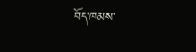བོད་ཁམས་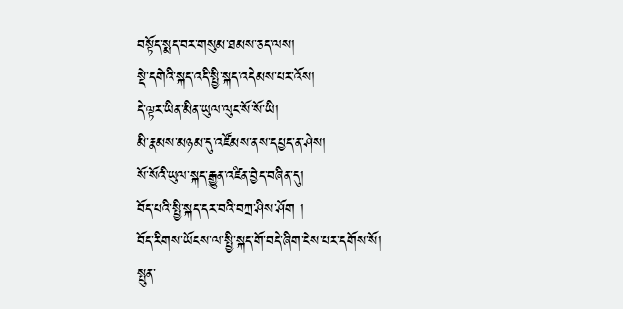བསྟོད་སྨད་བར་གསུམ་ཐམས་ཅད་ལས།
སྡེ་དགེའི་སྐད་འདི་སྤྱི་སྐད་འདེམས་པར་འོས།
དེ་ལྟར་ཡིན་མིན་ཡུལ་ལུང་སོ་སོ་ཡི།
མི་རྣམས་མཉམ་དུ་འཛོམས་ནས་དཔྱད་ན་ཤེས།
སོ་སོའི་ཡུལ་སྐད་རྒྱུན་འཛིན་བྱེད་བཞིན་དུ།
བོད་པའི་སྤྱི་སྐད་དར་བའི་བཀྲ་ཤིས་ཤོག །
བོད་རིགས་ཡོངས་ལ་སྤྱི་སྐད་གོ་བདེ་ཞིག་ངེས་པར་དགོས་སོ།
སྤུན་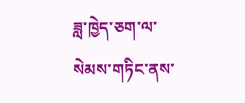ཟླ་ཁྱེད་ཅག་ལ་སེམས་གཏིང་ནས་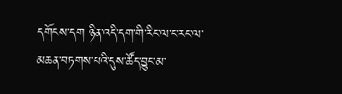དགོངས་དག ཉིན་འདི་དག་གི་རིང་ལ་ང་རང་ལ་མཆན་བཏགས་པའི་དུས་ཚོད་བྱུང་མ་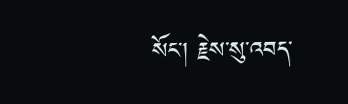སོང་། རྗེས་སུ་འབད་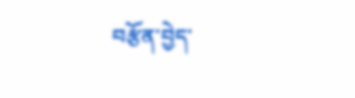བརྩོན་བྱེད་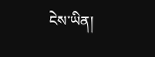ངེས་ཡིན།